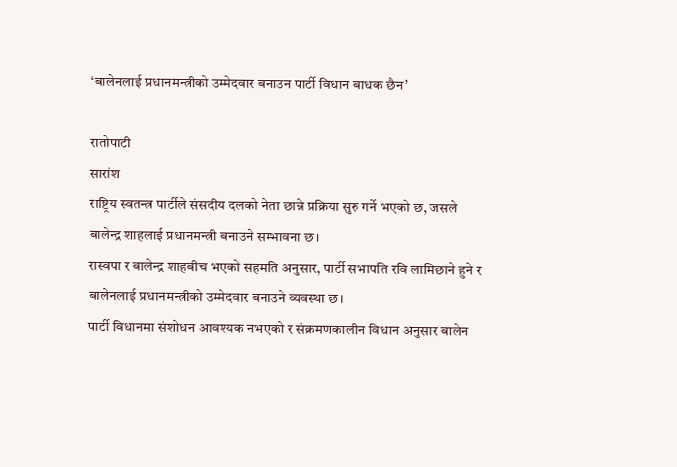‘बालेनलाई प्रधानमन्त्रीको उम्मेदवार बनाउन पार्टी विधान बाधक छैन’

रातोपाटी
सारांश
राष्ट्रिय स्वतन्त्र पार्टीले संसदीय दलको नेता छान्ने प्रक्रिया सुरु गर्ने भएको छ, जसले बालेन्द्र शाहलाई प्रधानमन्त्री बनाउने सम्भावना छ।
रास्वपा र बालेन्द्र शाहबीच भएको सहमति अनुसार, पार्टी सभापति रवि लामिछाने हुने र बालेनलाई प्रधानमन्त्रीको उम्मेदवार बनाउने व्यवस्था छ।
पार्टी विधानमा संशोधन आवश्यक नभएको र संक्रमणकालीन विधान अनुसार बालेन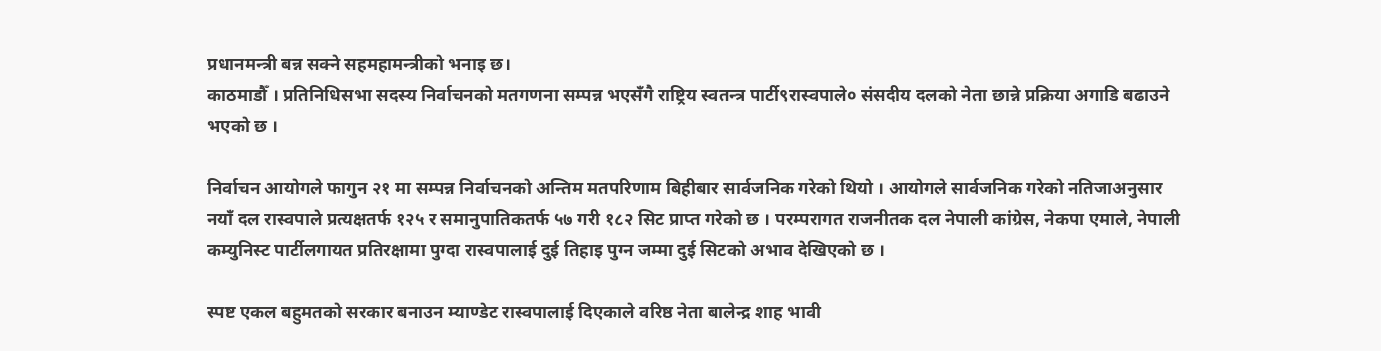प्रधानमन्त्री बन्न सक्ने सहमहामन्त्रीको भनाइ छ।
काठमाडौँ । प्रतिनिधिसभा सदस्य निर्वाचनको मतगणना सम्पन्न भएसँगै राष्ट्रिय स्वतन्त्र पार्टी९रास्वपाले० संसदीय दलको नेता छान्ने प्रक्रिया अगाडि बढाउने भएको छ ।

निर्वाचन आयोगले फागुन २१ मा सम्पन्न निर्वाचनको अन्तिम मतपरिणाम बिहीबार सार्वजनिक गरेको थियो । आयोगले सार्वजनिक गरेको नतिजाअनुसार नयाँ दल रास्वपाले प्रत्यक्षतर्फ १२५ र समानुपातिकतर्फ ५७ गरी १८२ सिट प्राप्त गरेको छ । परम्परागत राजनीतक दल नेपाली कांग्रेस, नेकपा एमाले, नेपाली कम्युनिस्ट पार्टीलगायत प्रतिरक्षामा पुग्दा रास्वपालाई दुई तिहाइ पुग्न जम्मा दुई सिटको अभाव देखिएको छ ।

स्पष्ट एकल बहुमतको सरकार बनाउन म्याण्डेट रास्वपालाई दिएकाले वरिष्ठ नेता बालेन्द्र शाह भावी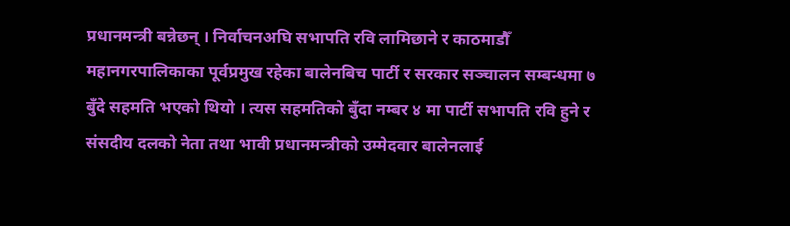प्रधानमन्त्री बन्नेछन् । निर्वाचनअघि सभापति रवि लामिछाने र काठमाडौँ महानगरपालिकाका पूर्वप्रमुख रहेका बालेनबिच पार्टी र सरकार सञ्चालन सम्बन्धमा ७ बुँदे सहमति भएको थियो । त्यस सहमतिको बुँदा नम्बर ४ मा पार्टी सभापति रवि हुने र संसदीय दलको नेता तथा भावी प्रधानमन्त्रीको उम्मेदवार बालेनलाई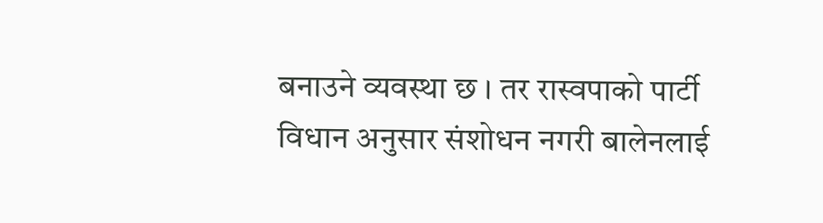बनाउने व्यवस्था छ । तर रास्वपाको पार्टी विधान अनुसार संशोधन नगरी बालेनलाई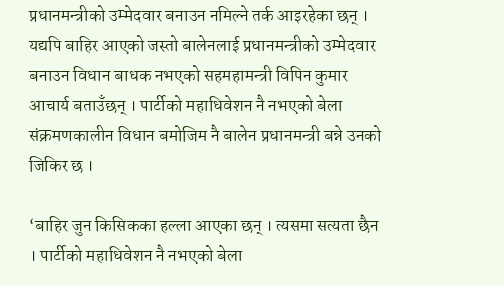प्रधानमन्त्रीको उम्मेदवार बनाउन नमिल्ने तर्क आइरहेका छन् । यद्यपि बाहिर आएको जस्तो बालेनलाई प्रधानमन्त्रीको उम्मेदवार बनाउन विधान बाधक नभएको सहमहामन्त्री विपिन कुमार आचार्य बताउँछन् । पार्टीको महाधिवेशन नै नभएको बेला संक्रमणकालीन विधान बमोजिम नै बालेन प्रधानमन्त्री बन्ने उनको जिकिर छ ।

‘बाहिर जुन किसिकका हल्ला आएका छन् । त्यसमा सत्यता छैन । पार्टीको महाधिवेशन नै नभएको बेला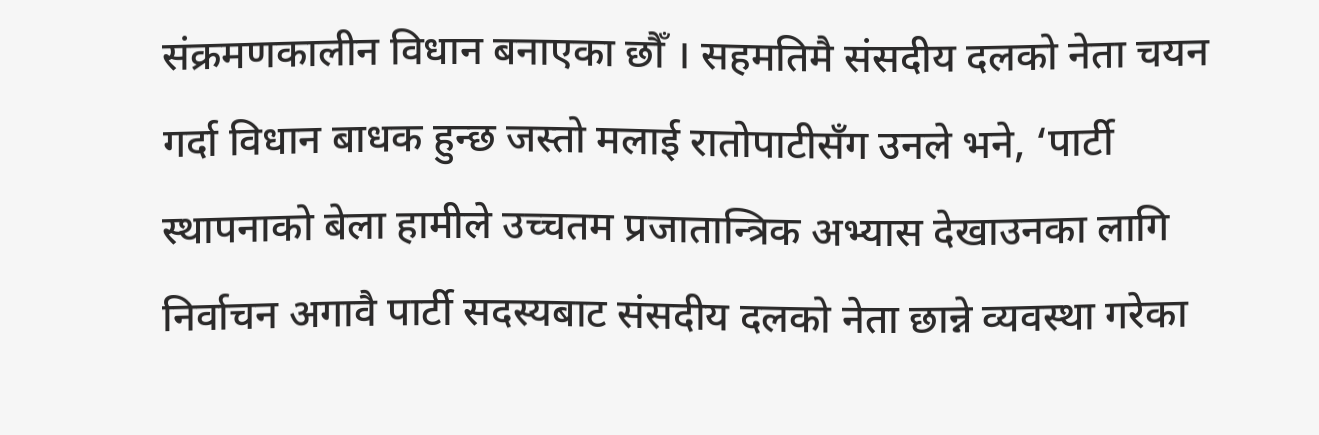संक्रमणकालीन विधान बनाएका छौँ । सहमतिमै संसदीय दलको नेता चयन गर्दा विधान बाधक हुन्छ जस्तो मलाई रातोपाटीसँग उनले भने, ‘पार्टी स्थापनाको बेला हामीले उच्चतम प्रजातान्त्रिक अभ्यास देखाउनका लागि निर्वाचन अगावै पार्टी सदस्यबाट संसदीय दलको नेता छान्ने व्यवस्था गरेका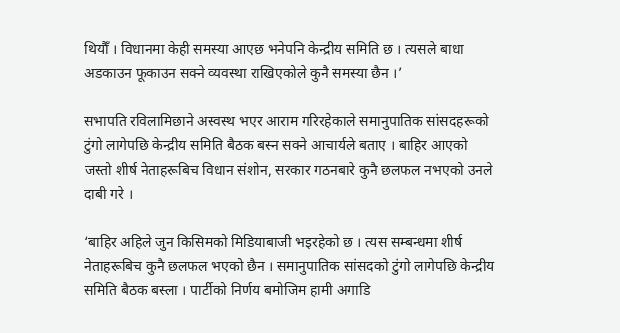थियौँ । विधानमा केही समस्या आएछ भनेपनि केन्द्रीय समिति छ । त्यसले बाधा अडकाउन फूकाउन सक्ने व्यवस्था राखिएकोले कुनै समस्या छैन ।’

सभापति रविलामिछाने अस्वस्थ भएर आराम गरिरहेकाले समानुपातिक सांसदहरूको टुंगो लागेपछि केन्द्रीय समिति बैठक बस्न सक्ने आचार्यले बताए । बाहिर आएको जस्तो शीर्ष नेताहरूबिच विधान संशोन, सरकार गठनबारे कुनै छलफल नभएको उनले दाबी गरे ।

‘बाहिर अहिले जुन किसिमको मिडियाबाजी भइरहेको छ । त्यस सम्बन्धमा शीर्ष नेताहरूबिच कुनै छलफल भएको छैन । समानुपातिक सांसदको टुंगो लागेपछि केन्द्रीय समिति बैठक बस्ला । पार्टीको निर्णय बमोजिम हामी अगाडि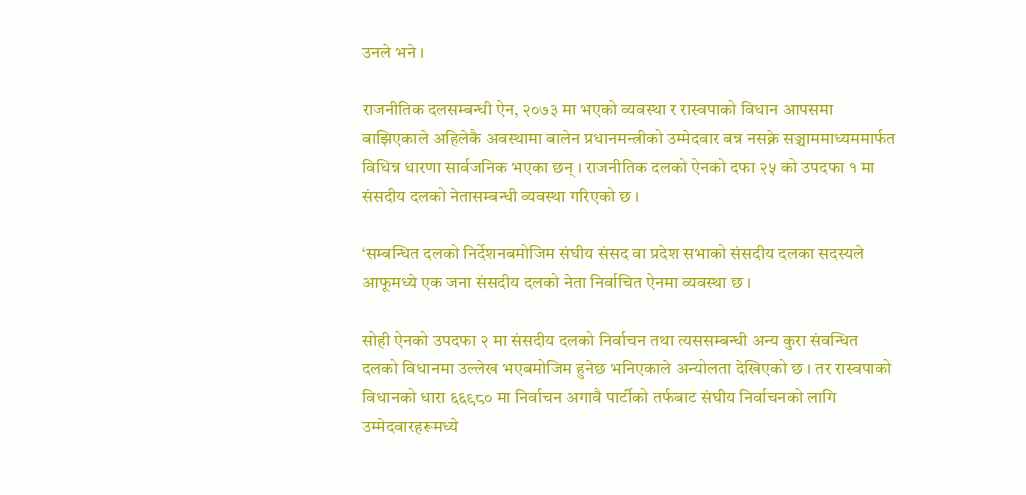उनले भने ।

राजनीतिक दलसम्बन्धी ऐन, २०७३ मा भएको व्यवस्था र रास्वपाको विधान आपसमा बाझिएकाले अहिलेकै अवस्थामा बालेन प्रधानमन्त्रीको उम्मेदवार बन्न नसक्ने सञ्चाममाध्यममार्फत विधिन्न धारणा सार्वजनिक भएका छन् । राजनीतिक दलको ऐनको दफा २५ को उपदफा १ मा संसदीय दलको नेतासम्बन्धी व्यवस्था गरिएको छ ।

‘सम्बन्धित दलको निर्देशनबमोजिम संघीय संसद वा प्रदेश सभाको संसदीय दलका सदस्यले आफूमध्ये एक जना संसदीय दलको नेता निर्वाचित ऐनमा व्यवस्था छ ।

सोही ऐनको उपदफा २ मा संसदीय दलको निर्वाचन तथा त्यससम्बन्धी अन्य कुरा संवन्धित दलको विधानमा उल्लेख भएबमोजिम हुनेछ भनिएकाले अन्योलता देखिएको छ । तर रास्वपाको विधानको धारा ६६९८० मा निर्वाचन अगावै पार्टीको तर्फबाट संघीय निर्वाचनको लागि उम्मेदवारहरूमध्ये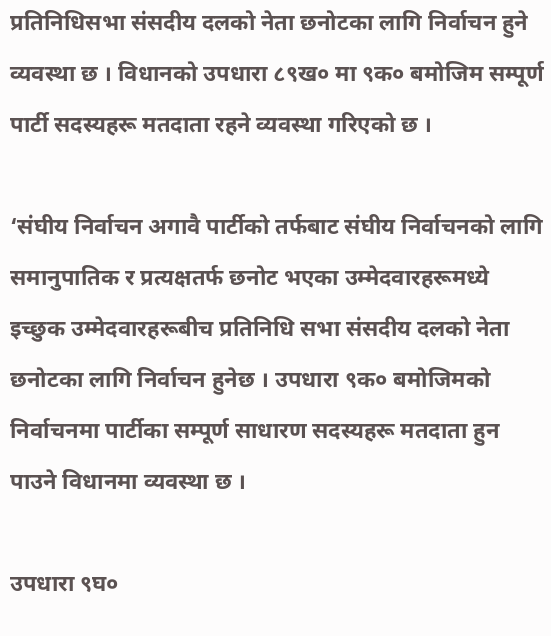प्रतिनिधिसभा संसदीय दलको नेता छनोटका लागि निर्वाचन हुने व्यवस्था छ । विधानको उपधारा ८९ख० मा ९क० बमोजिम सम्पूर्ण पार्टी सदस्यहरू मतदाता रहने व्यवस्था गरिएको छ ।

‘संघीय निर्वाचन अगावै पार्टीको तर्फबाट संघीय निर्वाचनको लागि समानुपातिक र प्रत्यक्षतर्फ छनोट भएका उम्मेदवारहरूमध्ये इच्छुक उम्मेदवारहरूबीच प्रतिनिधि सभा संसदीय दलको नेता छनोटका लागि निर्वाचन हुनेछ । उपधारा ९क० बमोजिमको निर्वाचनमा पार्टीका सम्पूर्ण साधारण सदस्यहरू मतदाता हुन पाउने विधानमा व्यवस्था छ ।

उपधारा ९घ०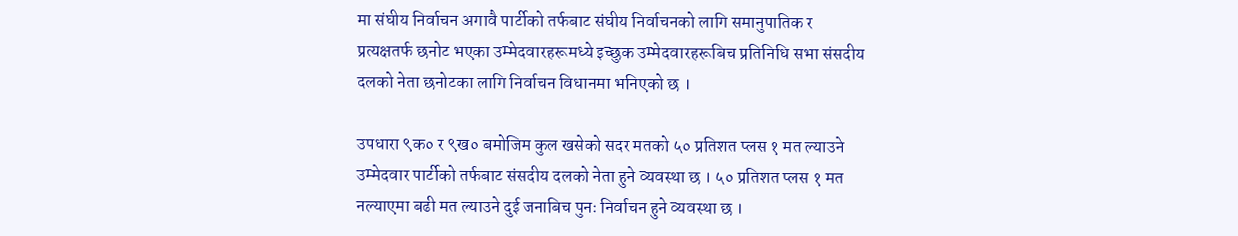मा संघीय निर्वाचन अगावै पार्टीको तर्फबाट संघीय निर्वाचनको लागि समानुपातिक र प्रत्यक्षतर्फ छनोट भएका उम्मेदवारहरूमध्ये इच्छुक उम्मेदवारहरूबिच प्रतिनिधि सभा संसदीय दलको नेता छनोटका लागि निर्वाचन विधानमा भनिएको छ ।

उपधारा ९क० र ९ख० बमोजिम कुल खसेको सदर मतको ५० प्रतिशत प्लस १ मत ल्याउने उम्मेदवार पार्टीको तर्फबाट संसदीय दलको नेता हुने व्यवस्था छ । ५० प्रतिशत प्लस १ मत नल्याएमा बढी मत ल्याउने दुई जनाबिच पुनः निर्वाचन हुने व्यवस्था छ ।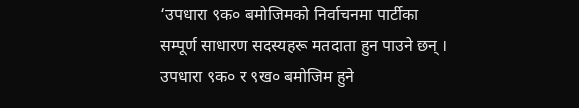‘उपधारा ९क० बमोजिमको निर्वाचनमा पार्टीका सम्पूर्ण साधारण सदस्यहरू मतदाता हुन पाउने छन् । उपधारा ९क० र ९ख० बमोजिम हुने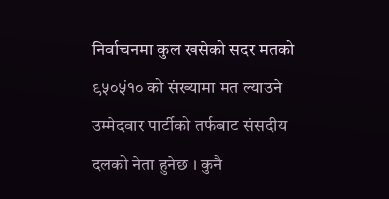निर्वाचनमा कुल खसेको सदर मतको ९५०५ं१० को संख्यामा मत ल्याउने उम्मेदवार पार्टीको तर्फबाट संसदीय दलको नेता हुनेछ । कुनै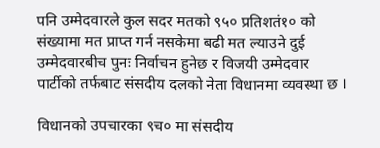पनि उम्मेदवारले कुल सदर मतको ९५० प्रतिशतं१० को संख्यामा मत प्राप्त गर्न नसकेमा बढी मत ल्याउने दुई उम्मेदवारबीच पुनः निर्वाचन हुनेछ र विजयी उम्मेदवार पार्टीको तर्फबाट संसदीय दलको नेता विधानमा व्यवस्था छ ।

विधानको उपचारका ९च० मा संसदीय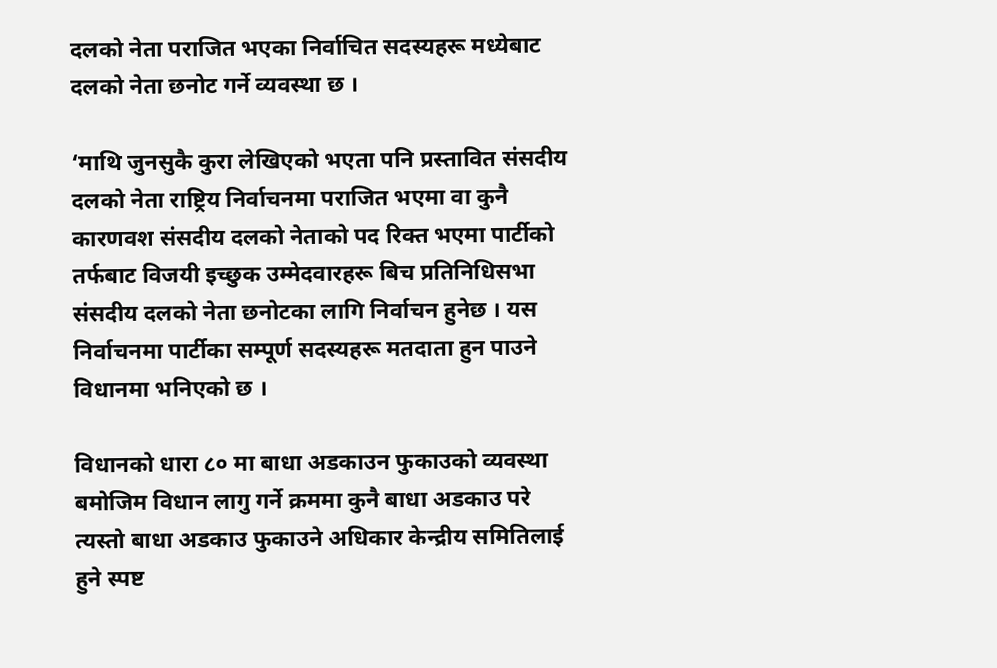दलको नेता पराजित भएका निर्वाचित सदस्यहरू मध्येबाट दलको नेता छनोट गर्ने व्यवस्था छ ।

‘माथि जुनसुकै कुरा लेखिएको भएता पनि प्रस्तावित संसदीय दलको नेता राष्ट्रिय निर्वाचनमा पराजित भएमा वा कुनै कारणवश संसदीय दलको नेताको पद रिक्त भएमा पार्टीको तर्फबाट विजयी इच्छुक उम्मेदवारहरू बिच प्रतिनिधिसभा संसदीय दलको नेता छनोटका लागि निर्वाचन हुनेछ । यस निर्वाचनमा पार्टीका सम्पूर्ण सदस्यहरू मतदाता हुन पाउने विधानमा भनिएको छ ।

विधानको धारा ८० मा बाधा अडकाउन फुकाउको व्यवस्था बमोजिम विधान लागु गर्ने क्रममा कुनै बाधा अडकाउ परे त्यस्तो बाधा अडकाउ फुकाउने अधिकार केन्द्रीय समितिलाई हुने स्पष्ट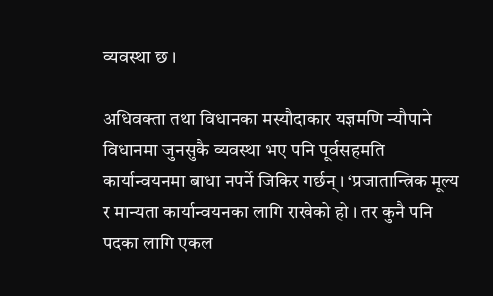व्यवस्था छ ।

अधिवक्ता तथा विधानका मस्यौदाकार यज्ञमणि न्यौपाने विधानमा जुनसुकै व्यवस्था भए पनि पूर्वसहमति कार्यान्वयनमा बाधा नपर्ने जिकिर गर्छन् । ‘प्रजातान्त्रिक मूल्य र मान्यता कार्यान्वयनका लागि राखेको हो । तर कुनै पनि पदका लागि एकल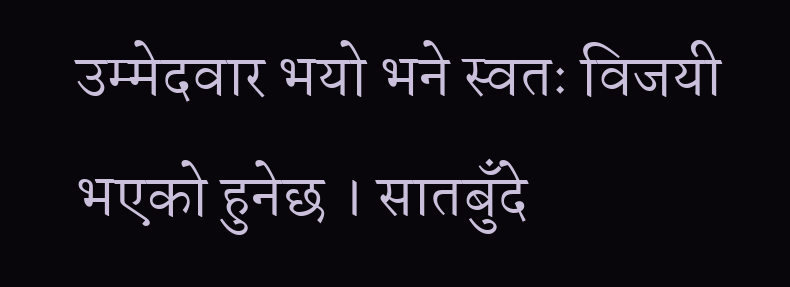उम्मेदवार भयो भने स्वतः विजयी भएको हुनेछ । सातबुँदे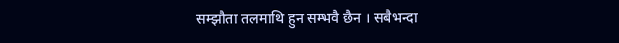सम्झौता तलमाथि हुन सम्भवै छैन । सबैभन्दा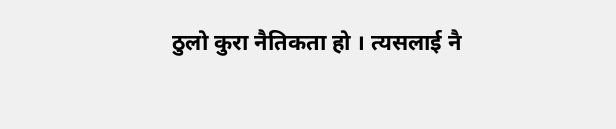ठुलो कुरा नैतिकता हो । त्यसलाई नै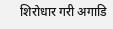शिरोधार गरी अगाडि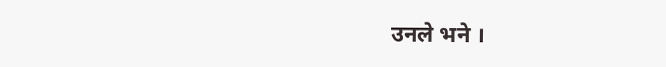उनले भने ।